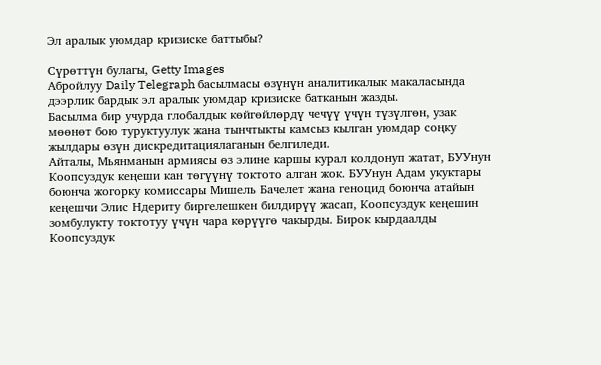Эл аралык уюмдар кризиске баттыбы?

Сүрөттүн булагы, Getty Images
Абройлуу Daily Telegraph басылмасы өзүнүн аналитикалык макаласында дээрлик бардык эл аралык уюмдар кризиске батканын жазды.
Басылма бир учурда глобалдык көйгөйлөрдү чечүү үчүн түзүлгөн, узак мөөнөт бою туруктуулук жана тынчтыкты камсыз кылган уюмдар соңку жылдары өзүн дискредитациялаганын белгиледи.
Айталы, Мьянманын армиясы өз элине каршы курал колдонуп жатат, БУУнун Коопсуздук кеңеши кан төгүүнү токтото алган жок. БУУнун Адам укуктары боюнча жогорку комиссары Мишель Бачелет жана геноцид боюнча атайын кеңешчи Элис Ндериту биргелешкен билдирүү жасап, Коопсуздук кеңешин зомбулукту токтотуу үчүн чара көрүүгө чакырды. Бирок кырдаалды Коопсуздук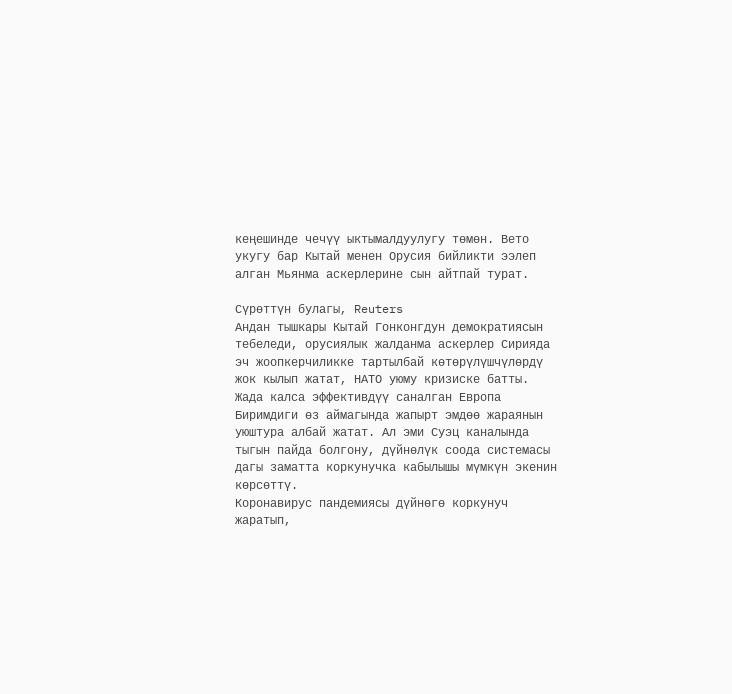кеңешинде чечүү ыктымалдуулугу төмөн. Вето укугу бар Кытай менен Орусия бийликти ээлеп алган Мьянма аскерлерине сын айтпай турат.

Сүрөттүн булагы, Reuters
Андан тышкары Кытай Гонконгдун демократиясын тебеледи, орусиялык жалданма аскерлер Сирияда эч жоопкерчиликке тартылбай көтөрүлүшчүлөрдү жок кылып жатат, НАТО уюму кризиске батты. Жада калса эффективдүү саналган Европа Биримдиги өз аймагында жапырт эмдөө жараянын уюштура албай жатат. Ал эми Суэц каналында тыгын пайда болгону, дүйнөлүк соода системасы дагы заматта коркунучка кабылышы мүмкүн экенин көрсөттү.
Коронавирус пандемиясы дүйнөгө коркунуч жаратып,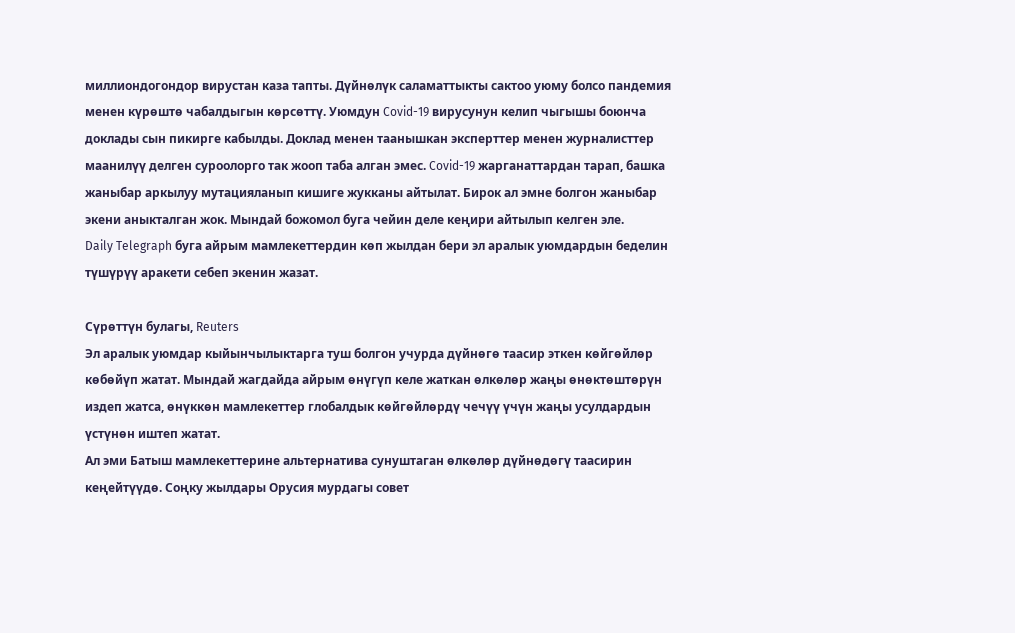миллиондогондор вирустан каза тапты. Дүйнөлүк саламаттыкты сактоо уюму болсо пандемия менен күрөштө чабалдыгын көрсөттү. Уюмдун Covid-19 вирусунун келип чыгышы боюнча доклады сын пикирге кабылды. Доклад менен таанышкан эксперттер менен журналисттер маанилүү делген суроолорго так жооп таба алган эмес. Covid-19 жарганаттардан тарап, башка жаныбар аркылуу мутацияланып кишиге жукканы айтылат. Бирок ал эмне болгон жаныбар экени аныкталган жок. Мындай божомол буга чейин деле кеңири айтылып келген эле.
Daily Telegraph буга айрым мамлекеттердин көп жылдан бери эл аралык уюмдардын беделин түшүрүү аракети себеп экенин жазат.

Сүрөттүн булагы, Reuters
Эл аралык уюмдар кыйынчылыктарга туш болгон учурда дүйнөгө таасир эткен көйгөйлөр көбөйүп жатат. Мындай жагдайда айрым өнүгүп келе жаткан өлкөлөр жаңы өнөктөштөрүн издеп жатса, өнүккөн мамлекеттер глобалдык көйгөйлөрдү чечүү үчүн жаңы усулдардын үстүнөн иштеп жатат.
Ал эми Батыш мамлекеттерине альтернатива сунуштаган өлкөлөр дүйнөдөгү таасирин кеңейтүүдө. Соңку жылдары Орусия мурдагы совет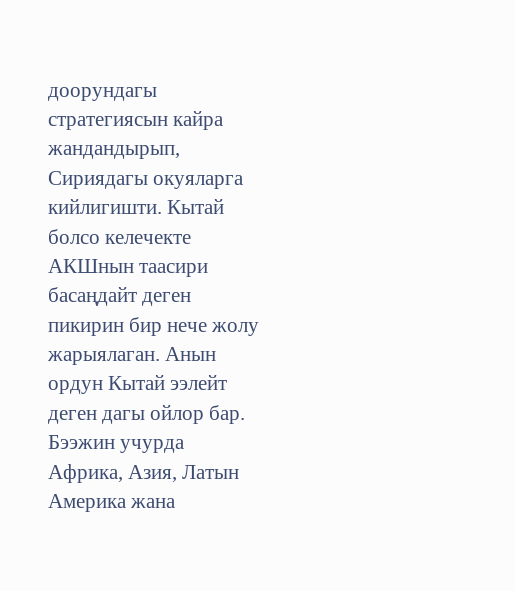доорундагы стратегиясын кайра жандандырып, Сириядагы окуяларга кийлигишти. Кытай болсо келечекте АКШнын таасири басаңдайт деген пикирин бир нече жолу жарыялаган. Анын ордун Кытай ээлейт деген дагы ойлор бар. Бээжин учурда Африка, Азия, Латын Америка жана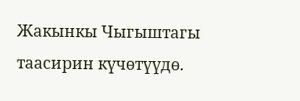Жакынкы Чыгыштагы таасирин күчөтүүдө.